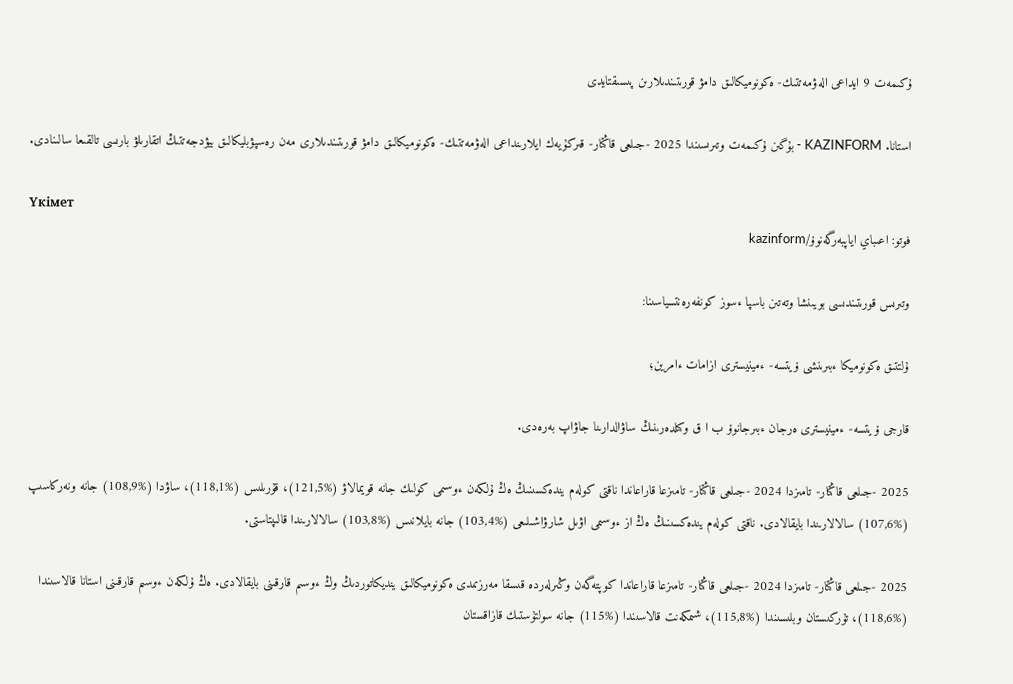ۇكىمەت 9 ايداعى الەۋمەتتىك- ەكونوميكالىق دامۋ قورىتىندىلارىن پىسىقتايدى

استانا. KAZINFORM - بۇگىن ۇكىمەت وتىرىسىندا 2025 -جىلعى قاڭتار- قىركۇيەك ايلارىنداعى الەۋمەتتىك- ەكونوميكالىق دامۋ قورىتىندىلارى مەن رەسپۋبليكالىق بيۋدجەتتىڭ اتقارىلۋ بارىسى تالقىعا سالىنادى.

Үкімет
فوتو: اعىباي اياپبەرگەنوۆ/kazinform

وتىرىس قورىتىندىسى بويىنشا وتەتىن باسپا ءسوز كونفەرەنتسياسىنا:

ۇلتتىق ەكونوميكا ءبىرىنشى ۆيتسە- ءمينيسترى ازامات ءامرين؛

قارجى ۆيتسە- ءمينيسترى ەرجان ءبىرجانوۆ ب ا ق وكىلدەرىنىڭ ساۋالدارىنا جاۋاپ بەرەدى.

2025 -جىلعى قاڭتار- تامىزدا 2024 -جىلعى قاڭتار- تامىزعا قاراعاندا ناقتى كولەم يندەكسىنىڭ ەڭ ۇلكەن ءوسىمى كولىك جانە قويمالاۋ (%121,5)، قۇرىلىس (%118,1)، ساۋدا (%108,9) جانە ونەركاسىپ (%107,6) سالالارىندا بايقالادى. ناقتى كولەم يندەكسىنىڭ ەڭ از ءوسىمى اۋىل شارۋاشىلىعى (%103,4) جانە بايلانىس (%103,8) سالالارىندا قالىپتاستى.

2025 -جىلعى قاڭتار- تامىزدا 2024 -جىلعى قاڭتار- تامىزعا قاراعاندا كوپتەگەن وڭىرلەردە قىسقا مەرزىمدى ەكونوميكالىق ينديكاتوردىڭ وڭ ءوسىم قارقىنى بايقالادى. ەڭ ۇلكەن ءوسىم قارقىنى استانا قالاسىندا (%118,6)، تۇركىستان وبلىسىندا (%115,8)، شىمكەنت قالاسىندا (%115) جانە سولتۇستىك قازاقستان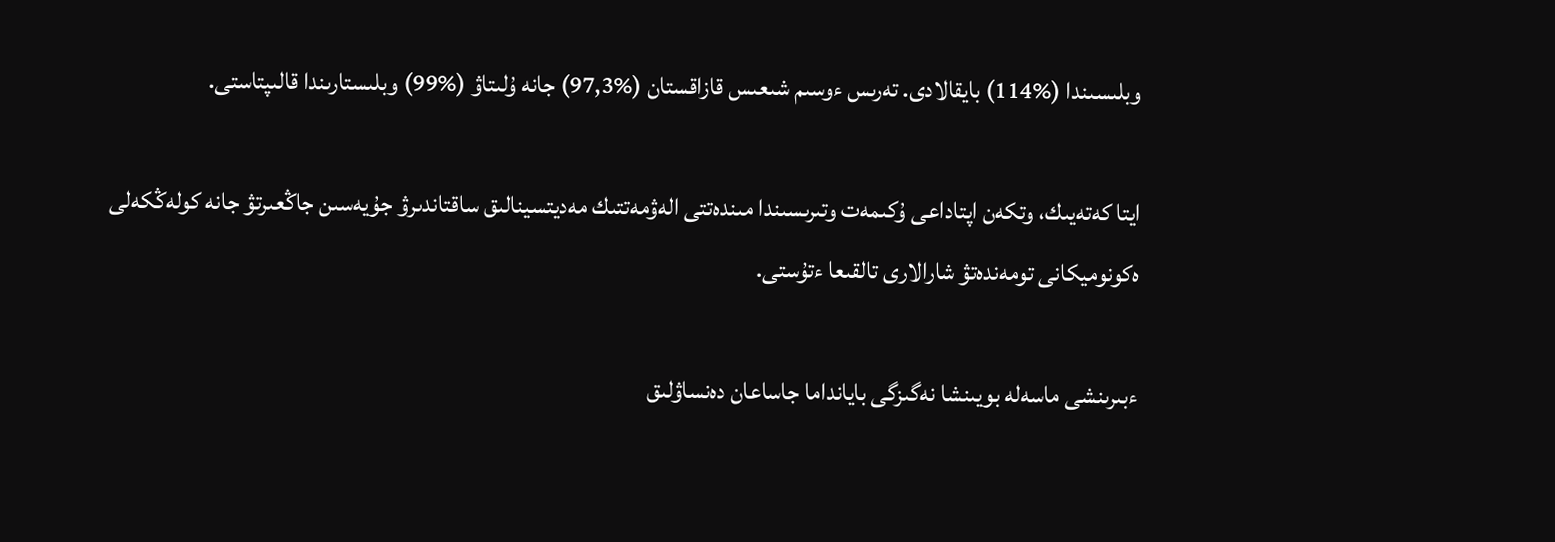وبلىسىندا (%114) بايقالادى. تەرىس ءوسىم شىعىس قازاقستان (%97,3) جانە ۇلىتاۋ (%99) وبلىستارىندا قالىپتاستى.

ايتا كەتەيىك، وتكەن اپتاداعى ۇكىمەت وتىرىسىندا مىندەتتى الەۋمەتتىك مەديتسينالىق ساقتاندىرۋ جۇيەسىن جاڭعىرتۋ جانە كولەڭكەلى ەكونوميكانى تومەندەتۋ شارالارى تالقىعا ءتۇستى.

ءبىرىنشى ماسەلە بويىنشا نەگىزگى بايانداما جاساعان دەنساۋلىق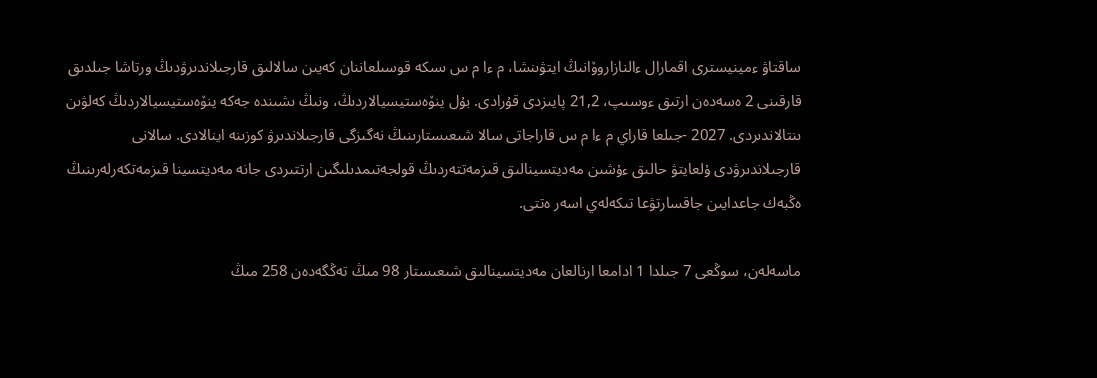ساقتاۋ ءمينيسترى اقمارال ءالنازاروۆانىڭ ايتۋىنشا، م ءا م س ىسكە قوسىلعاننان كەيىن سالالىق قارجىلاندىرۋدىڭ ورتاشا جىلدىق قارقىنى 2 ەسەدەن ارتىق ءوسىپ، 21,2 پايىزدى قۇرادى. بۇل ينۆەستيسيالاردىڭ، ونىڭ ىشىندە جەكە ينۆەستيسيالاردىڭ كەلۋىن ىنتالاندىردى. 2027 -جىلعا قاراي م ءا م س قاراجاتى سالا شىعىستارىنىڭ نەگىزگى قارجىلاندىرۋ كوزىنە اينالادى. سالانى قارجىلاندىرۋدى ۇلعايتۋ حالىق ءۇشىن مەديتسينالىق قىزمەتتەردىڭ قولجەتىمدىلىگىن ارتتىردى جانە مەديتسينا قىزمەتكەرلەرىنىڭ ەڭبەك جاعدايىن جاقسارتۋعا تىكەلەي اسەر ەتتى.

ماسەلەن، سوڭعى 7 جىلدا 1 ادامعا ارنالعان مەديتسينالىق شىعىستار 98 مىڭ تەڭگەدەن 258 مىڭ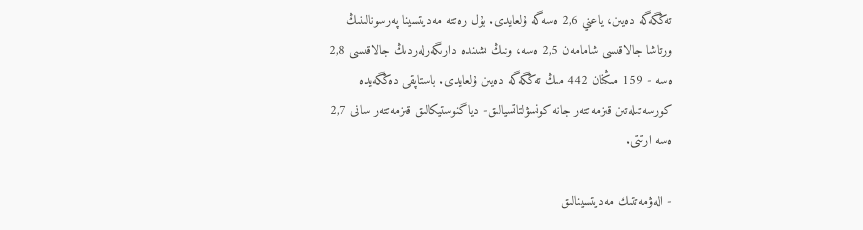تەڭگەگە دەيىن، ياعني 2,6 ەسەگە ۇلعايدى. بۇل رەتتە مەديتسينا پەرسونالىنىڭ ورتاشا جالاقىسى شامامەن 2,5 ەسە، ونىڭ ىشىندە دارىگەرلەردىڭ جالاقىسى 2,8 ەسە - 159 مىڭنان 442 مىڭ تەڭگەگە دەيىن ۇلعايدى. باستاپقى دەڭگەيدە كورسەتىلەتىن قىزمەتتەر جانە كونسۋلتاتسيالىق- دياگنوستيكالىق قىزمەتتەر سانى 2,7 ەسە ارتتى.

- الەۋمەتتىك مەديتسينالىق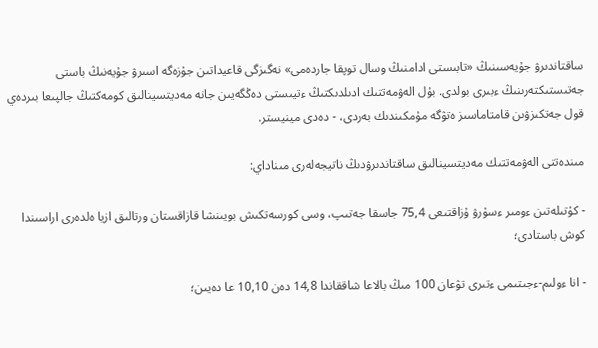ساقتاندىرۋ جۇيەسىنىڭ «تابىستى ادامنىڭ وسال توپقا جاردەمى» نەگىزگى قاعيداتىن جۇزەگە اسىرۋ جۇيەنىڭ باستى جەتىستىكتەرىنىڭ ءبىرى بولدى. بۇل الەۋمەتتىك ادىلدىكتىڭ ءتيىستى دەڭگەيىن جانە مەديتسينالىق كومەكتىڭ جالپىعا بىردەي قول جەتكىزۋىن قامتاماسىز ەتۋگە مۇمكىندىك بەردى، - دەدى مينيستر.

مىندەتتى الەۋمەتتىك مەديتسينالىق ساقتاندىرۋدىڭ ناتيجەلەرى مىناداي:

- كۇتىلەتىن ءومىر ءسۇرۋ ۇزاقتىعى 75,4 جاسقا جەتىپ، وسى كورسەتكىش بويىنشا قازاقستان ورتالىق ازيا ەلدەرى اراسىندا كوش باستادى؛

- انا ءولىم-ءجىتىمى ءتىرى تۋعان 100 مىڭ بالاعا شاققاندا 14,8 دەن 10,10 عا دەيىن؛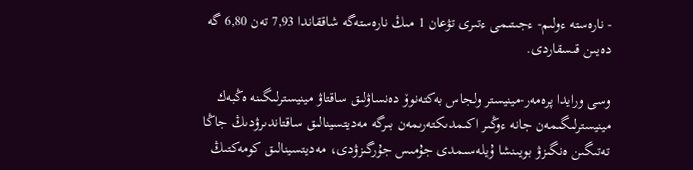- نارەستە ءولىم- ءجىتىمى ءتىرى تۋعان 1 مىڭ نارەستەگە شاققاندا 7,93 تەن 6,80 گە دەيىن قىسقاردى.

وسى ورايدا پرەمەر-مينيستر ولجاس بەكتەنوۆ دەنساۋلىق ساقتاۋ مينيسترلىگىنە ەڭبەك مينيسترلىگىمەن جانە ءوڭىر اكىمدىكتەرىمەن بىرگە مەديتسينالىق ساقتاندىرۋدىڭ جاڭا تەتىگىن ەنگىزۋ بويىنشا ۇيلەسىمدى جۇمىس جۇرگىزۋدى، مەديتسينالىق كومەكتىڭ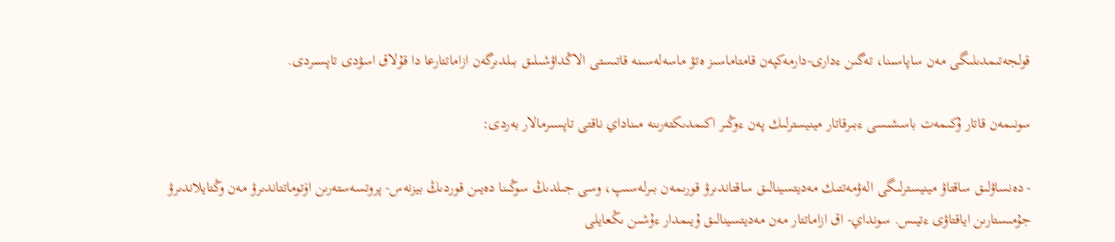قولجەتىمدىلىگى مەن ساپاسىنا، تەگىن ءدارى-دارمەكپەن قامتاماسىز ەتۋ ماسەلەسىنە قاتىستى الاڭداۋشىلىق بىلدىرگەن ازاماتتارعا دا قۇلاق اسۋدى تاپسىردى.

سونىمەن قاتار ۇكىمەت باسشىسى ءبىرقاتار مينيسترلىك پەن ءوڭىر اكىمدىكتەرىنە مىناداي ناقتى تاپسىرمالار بەردى:

- دەنساۋلىق ساقتاۋ مينيسترلىگى الەۋمەتتىك مەديتسينالىق ساقتاندىرۋ قورىمەن بىرلەسىپ، وسى جىلدىڭ سوڭىنا دەيىن قوردىڭ بيزنەس- پروتسەستەرىن اۆتوماتتاندىرۋ مەن وڭتايلاندىرۋ جۇمىستارىن اياقتاۋى ءتيىس. سونداي- اق ازاماتتار مەن مەديتسينالىق ۇيىمدار ءۇشىن ىڭعايلى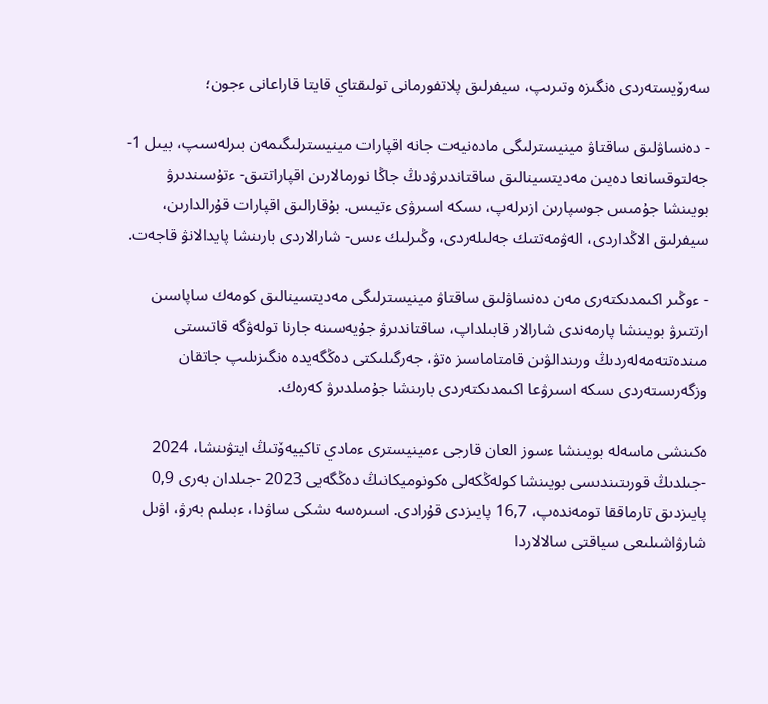سەرۆيستەردى ەنگىزە وتىرىپ، سيفرلىق پلاتفورمانى تولىقتاي قايتا قاراعانى ءجون؛

- دەنساۋلىق ساقتاۋ مينيسترلىگى مادەنيەت جانە اقپارات مينيسترلىگىمەن بىرلەسىپ، بيىل 1-جەلتوقسانعا دەيىن مەديتسينالىق ساقتاندىرۋدىڭ جاڭا نورمالارىن اقپاراتتىق- ءتۇسىندىرۋ بويىنشا جۇمىس جوسپارىن ازىرلەپ، ىسكە اسىرۋى ءتيىس. بۇقارالىق اقپارات قۇرالدارىن، سيفرلىق الاڭداردى، الەۋمەتتىك جەلىلەردى، وڭىرلىك ءىس- شارالاردى بارىنشا پايدالانۋ قاجەت.

- ءوڭىر اكىمدىكتەرى مەن دەنساۋلىق ساقتاۋ مينيسترلىگى مەديتسينالىق كومەك ساپاسىن ارتتىرۋ بويىنشا پارمەندى شارالار قابىلداپ، ساقتاندىرۋ جۇيەسىنە جارنا تولەۋگە قاتىستى مىندەتتەمەلەردىڭ ورىندالۋىن قامتاماسىز ەتۋ، جەرگىلىكتى دەڭگەيدە ەنگىزىلىپ جاتقان وزگەرىستەردى ىسكە اسىرۋعا اكىمدىكتەردى بارىنشا جۇمىلدىرۋ كەرەك.

ەكىنشى ماسەلە بويىنشا ءسوز العان قارجى ءمينيسترى ءمادي تاكييەۆتىڭ ايتۋىنشا، 2024 -جىلدىڭ قورىتىندىسى بويىنشا كولەڭكەلى ەكونوميكانىڭ دەڭگەيى 2023 -جىلدان بەرى 0,9 پايىزدىق تارماققا تومەندەپ، 16,7 پايىزدى قۇرادى. اسىرەسە ىشكى ساۋدا، ءبىلىم بەرۋ، اۋىل شارۋاشىلىعى سياقتى سالالاردا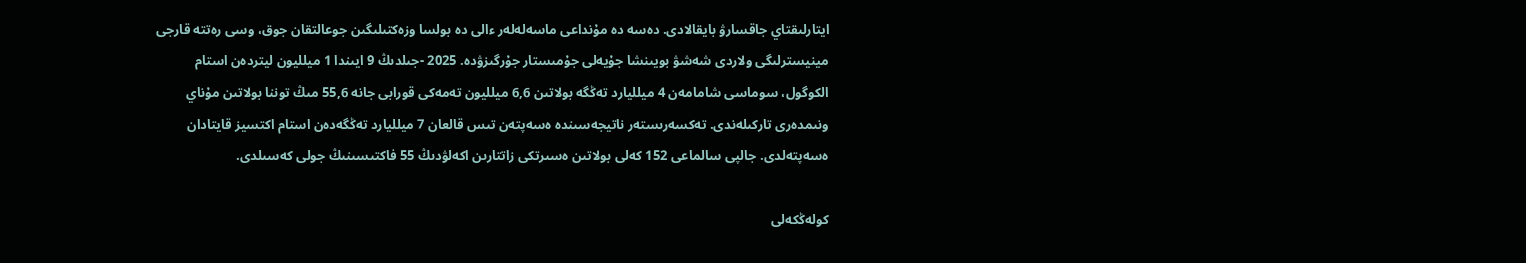ايتارلىقتاي جاقسارۋ بايقالادى. دەسە دە مۇنداعى ماسەلەلەر ءالى دە بولسا وزەكتىلىگىن جوعالتقان جوق، وسى رەتتە قارجى مينيسترلىگى ولاردى شەشۋ بويىنشا جۇيەلى جۇمىستار جۇرگىزۋدە. 2025 -جىلدىڭ 9 ايىندا 1 ميلليون ليتردەن استام الكوگول، سوماسى شامامەن 4 ميلليارد تەڭگە بولاتىن 6,6 ميلليون تەمەكى قورابى جانە 55,6 مىڭ توننا بولاتىن مۇناي ونىمدەرى تاركىلەندى. تەكسەرىستەر ناتيجەسىندە ەسەپتەن تىس قالعان 7 ميلليارد تەڭگەدەن استام اكتسيز قايتادان ەسەپتەلدى. جالپى سالماعى 152 كەلى بولاتىن ەسىرتكى زاتتارىن اكەلۋدىڭ 55 فاكتىسىنىڭ جولى كەسىلدى.

كولەڭكەلى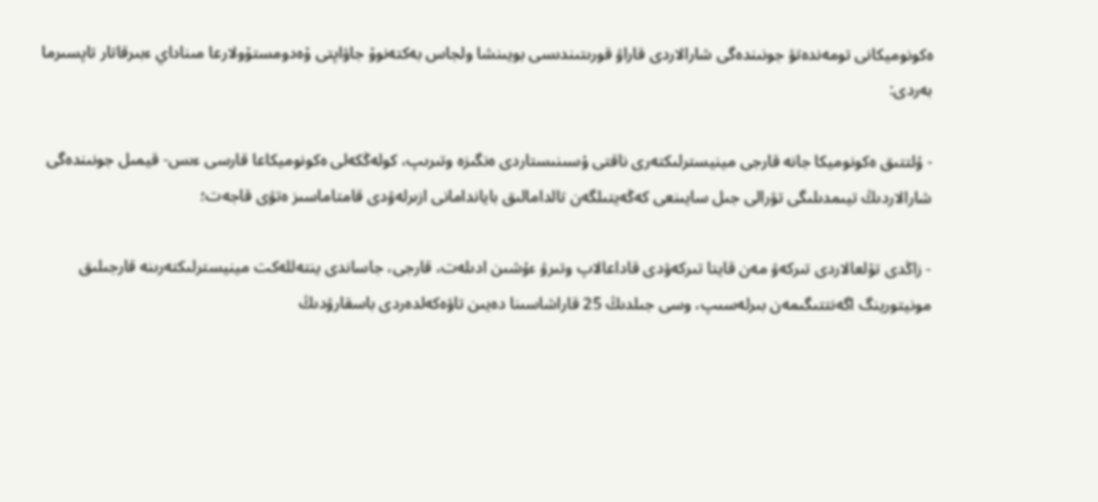ەكونوميكانى تومەندەتۋ جونىندەگى شارالاردى قاراۋ قورىتىندىسى بويىنشا ولجاس بەكتەنوۆ جاۋاپتى ۆەدومستۆولارعا مىناداي ءبىرقاتار تاپسىرما بەردى:

- ۇلتتىق ەكونوميكا جانە قارجى مينيسترلىكتەرى ناقتى ۇسىنىستاردى ەنگىزە وتىرىپ، كولەڭكەلى ەكونوميكاعا قارسى ءىس- قيمىل جونىندەگى شارالاردىڭ تيىمدىلىگى تۋرالى جىل سايىنعى كەڭەيتىلگەن تالدامالىق باياندامانى ازىرلەۋدى قامتاماسىز ەتۋى قاجەت؛

- زاڭدى تۇلعالاردى تىركەۋ مەن قايتا تىركەۋدى قاداعالاپ وتىرۋ ءۇشىن ادىلەت، قارجى، جاساندى ينتەللەكت مينيسترلىكتەرىنە قارجىلىق مونيتورينگ اگەنتتىگىمەن بىرلەسىپ، وسى جىلدىڭ 25 قاراشاسىنا دەيىن تاۋەكەلدەردى باسقارۋدىڭ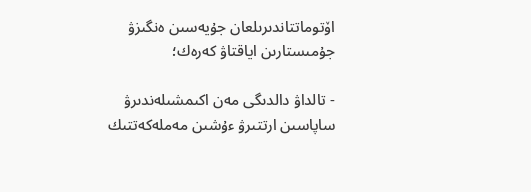اۆتوماتتاندىرىلعان جۇيەسىن ەنگىزۋ جۇمىستارىن اياقتاۋ كەرەك؛

- تالداۋ دالدىگى مەن اكىمشىلەندىرۋ ساپاسىن ارتتىرۋ ءۇشىن مەملەكەتتىك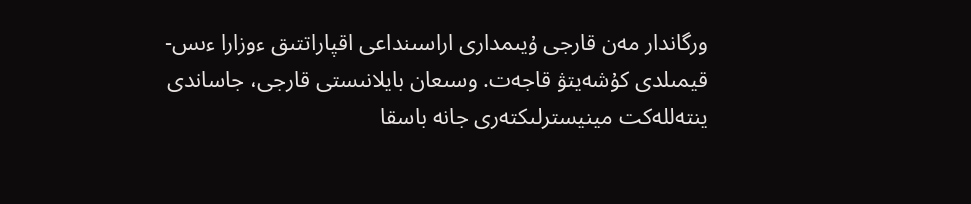ورگاندار مەن قارجى ۇيىمدارى اراسىنداعى اقپاراتتىق ءوزارا ءىس- قيمىلدى كۇشەيتۋ قاجەت. وسىعان بايلانىستى قارجى، جاساندى ينتەللەكت مينيسترلىكتەرى جانە باسقا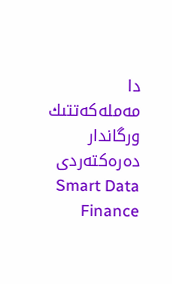دا مەملەكەتتىك ورگاندار دەرەكتەردى Smart Data Finance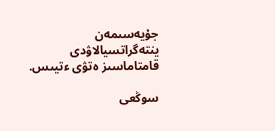جۇيەسىمەن ينتەگراتسيالاۋدى قامتاماسىز ەتۋى ءتيىس.

سوڭعى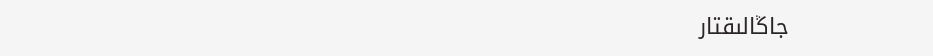جاڭالىقتار